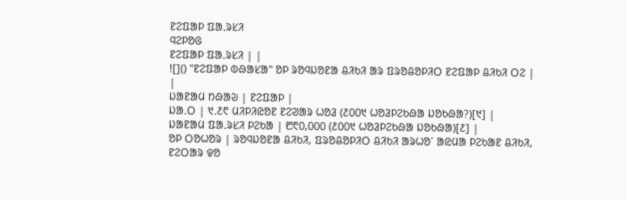ᱱᱮᱯᱟᱞ ᱯᱟᱹᱨᱥᱤ
ᱧᱮᱞᱚᱜ
ᱱᱮᱯᱟᱞ ᱯᱟᱹᱨᱥᱤ | |
![]() "ᱱᱮᱯᱟᱞ ᱵᱷᱟᱥᱟ" ᱚᱞ ᱨᱚᱧᱡᱚᱱᱟ ᱪᱤᱠᱤ ᱟᱨ ᱯᱨᱚᱪᱚᱞᱤᱛ ᱱᱮᱯᱟᱞ ᱪᱤᱠᱤ ᱛᱮ | |
ᱡᱟᱱᱟᱢ ᱴᱷᱟᱶ | ᱱᱮᱯᱟᱞ |
ᱡᱟᱹᱛ | ᱑.᱒᱖ ᱢᱤᱞᱤᱭᱚᱱ ᱱᱮᱣᱟᱨ ᱦᱚᱲ (᱒᱐᱐᱑ ᱦᱚᱲᱞᱮᱠᱷᱟ ᱡᱚᱠᱷᱟ?)[᱑] |
ᱡᱟᱱᱟᱢ ᱯᱟᱹᱨᱥᱤ ᱞᱮᱠᱟ | ᱘᱖᱐,᱐᱐᱐ (᱒᱐᱐᱑ ᱦᱚᱲᱞᱮᱠᱷᱟ ᱡᱚᱠᱷᱟ)[᱒] |
ᱚᱞ ᱛᱚᱦᱚᱨ | ᱨᱚᱧᱡᱚᱱᱟ ᱪᱤᱠᱤ, ᱯᱨᱚᱪᱚᱞᱤᱛ ᱪᱤᱠᱤ ᱟᱨᱦᱚᱸ ᱟᱭᱢᱟ ᱞᱮᱠᱟᱱ ᱪᱤᱠᱤ, ᱱᱮᱛᱟᱨ ᱫᱚ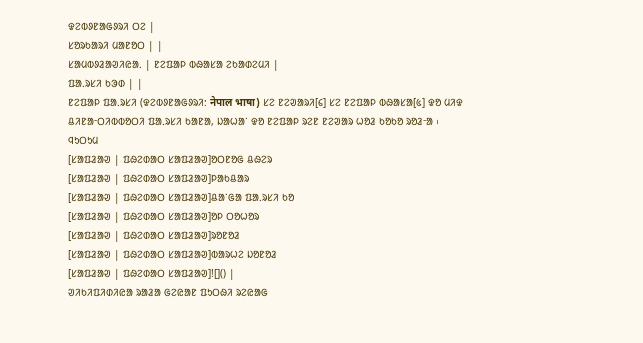ᱫᱮᱵᱽᱱᱟᱜᱽᱨᱤ ᱛᱮ |
ᱥᱚᱨᱠᱟᱨᱤ ᱢᱟᱱᱚᱛ | |
ᱥᱟᱢᱵᱽᱲᱟᱣᱤᱭᱟᱹ | ᱱᱮᱯᱟᱞ ᱵᱷᱟᱥᱟ ᱮᱠᱟᱰᱮᱢᱤ |
ᱯᱟᱹᱨᱥᱤ ᱠᱳᱰ | |
ᱱᱮᱯᱟᱞ ᱯᱟᱹᱨᱥᱤ (ᱫᱮᱵᱽᱱᱟᱜᱽᱨᱤ: नेपाल भाषा) ᱥᱮ ᱱᱮᱣᱟᱨᱤ[᱔] ᱥᱮ ᱱᱮᱯᱟᱞ ᱵᱷᱟᱥᱟ[᱕] ᱫᱚ ᱢᱤᱫ ᱪᱤᱱᱟᱼᱛᱤᱵᱵᱚᱛᱤ ᱯᱟᱹᱨᱥᱤ ᱠᱟᱱᱟ, ᱡᱟᱦᱟᱸ ᱫᱚ ᱱᱮᱯᱟᱞ ᱨᱮᱱ ᱱᱮᱣᱟᱨ ᱦᱚᱲ ᱠᱚᱠᱚ ᱨᱚᱲᱼᱟ ᱾
ᱧᱩᱛᱩᱢ
[ᱥᱟᱯᱲᱟᱣ | ᱯᱷᱮᱰᱟᱛ ᱥᱟᱯᱲᱟᱣ]ᱚᱛᱱᱚᱜ ᱪᱷᱮᱨ
[ᱥᱟᱯᱲᱟᱣ | ᱯᱷᱮᱰᱟᱛ ᱥᱟᱯᱲᱟᱣ]ᱞᱟᱠᱪᱟᱨ
[ᱥᱟᱯᱲᱟᱣ | ᱯᱷᱮᱰᱟᱛ ᱥᱟᱯᱲᱟᱣ]ᱪᱟᱸᱜᱟ ᱯᱟᱹᱨᱥᱤ ᱠᱚ
[ᱥᱟᱯᱲᱟᱣ | ᱯᱷᱮᱰᱟᱛ ᱥᱟᱯᱲᱟᱣ]ᱚᱞ ᱛᱚᱦᱚᱨ
[ᱥᱟᱯᱲᱟᱣ | ᱯᱷᱮᱰᱟᱛ ᱥᱟᱯᱲᱟᱣ]ᱨᱚᱱᱚᱲ
[ᱥᱟᱯᱲᱟᱣ | ᱯᱷᱮᱰᱟᱛ ᱥᱟᱯᱲᱟᱣ]ᱵᱟᱨᱦᱮ ᱡᱚᱱᱚᱲ
[ᱥᱟᱯᱲᱟᱣ | ᱯᱷᱮᱰᱟᱛ ᱥᱟᱯᱲᱟᱣ]![]() |
ᱣᱤᱠᱤᱯᱤᱰᱤᱭᱟ ᱨᱟᱲᱟ ᱜᱮᱭᱟᱱ ᱯᱩᱛᱷᱤ ᱨᱮᱭᱟᱜ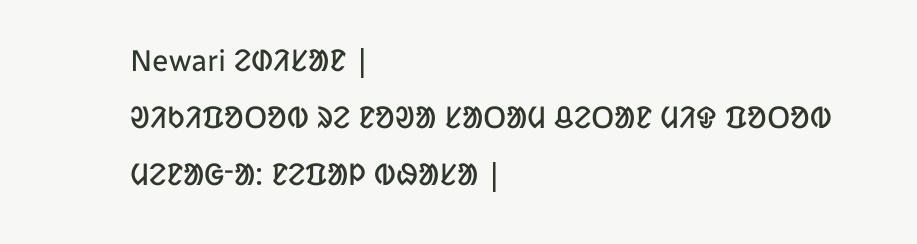Newari ᱮᱰᱤᱥᱟᱱ |
ᱣᱤᱠᱤᱯᱚᱛᱚᱵ ᱨᱮ ᱱᱚᱣᱟ ᱥᱟᱛᱟᱢ ᱪᱮᱛᱟᱱ ᱢᱤᱫ ᱯᱚᱛᱚᱵ ᱢᱮᱱᱟᱜᱼᱟ: ᱱᱮᱯᱟᱞ ᱵᱷᱟᱥᱟ |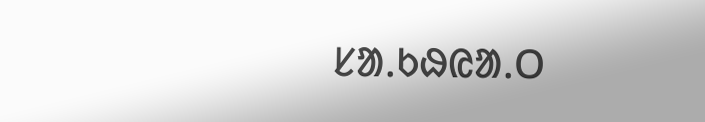ᱥᱟᱹᱠᱷᱭᱟᱹᱛ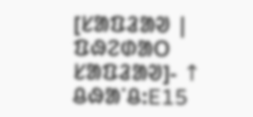[ᱥᱟᱯᱲᱟᱣ | ᱯᱷᱮᱰᱟᱛ ᱥᱟᱯᱲᱟᱣ]- ↑ ᱪᱷᱟᱸᱪ:E15